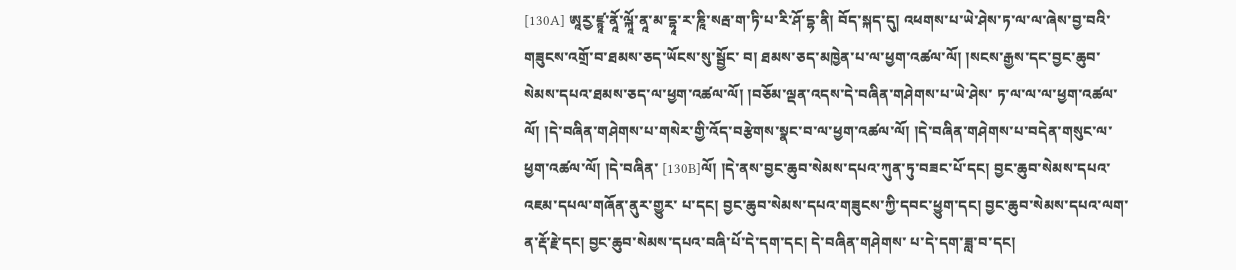[130A] ཨཱརྱ་ཛྙཱ་ནཱོ་ལྐཱོ་ནཱ་མ་དྷཱ་ར་ཎཱི་སརྦ་ག་ཏི་པ་རི་ཤོ་དྷ་ནི། བོད་སྐད་དུ། འཕགས་པ་ཡེ་ཤེས་ཏ་ལ་ལ་ཞེས་བྱ་བའི་གཟུངས་འགྲོ་བ་ཐམས་ཅད་ཡོངས་སུ་སྦྱོང་ བ། ཐམས་ཅད་མཁྱེན་པ་ལ་ཕྱག་འཚལ་ལོ། །སངས་རྒྱས་དང་བྱང་ཆུབ་སེམས་དཔའ་ཐམས་ཅད་ལ་ཕྱག་འཚལ་ལོ། །བཅོམ་ལྡན་འདས་དེ་བཞིན་གཤེགས་པ་ཡེ་ཤེས་ ཏ་ལ་ལ་ལ་ཕྱག་འཚལ་ལོ། །དེ་བཞིན་གཤེགས་པ་གསེར་གྱི་འོད་བརྩེགས་སྣང་བ་ལ་ཕྱག་འཚལ་ལོ། །དེ་བཞིན་གཤེགས་པ་བདེན་གསུང་ལ་ཕྱག་འཚལ་ལོ། །དེ་བཞིན་ [130B]ལོ། །དེ་ནས་བྱང་ཆུབ་སེམས་དཔའ་ཀུན་ཏུ་བཟང་པོ་དང། བྱང་ཆུབ་སེམས་དཔའ་འཇམ་དཔལ་གཞོན་ནུར་གྱུར་ པ་དང། བྱང་ཆུབ་སེམས་དཔའ་གཟུངས་ཀྱི་དབང་ཕྱུག་དང། བྱང་ཆུབ་སེམས་དཔའ་ལག་ན་རྡོ་རྗེ་དང། བྱང་ཆུབ་སེམས་དཔའ་བཞི་པོ་དེ་དག་དང། དེ་བཞིན་གཤེགས་ པ་དེ་དག་ཟླ་བ་དང།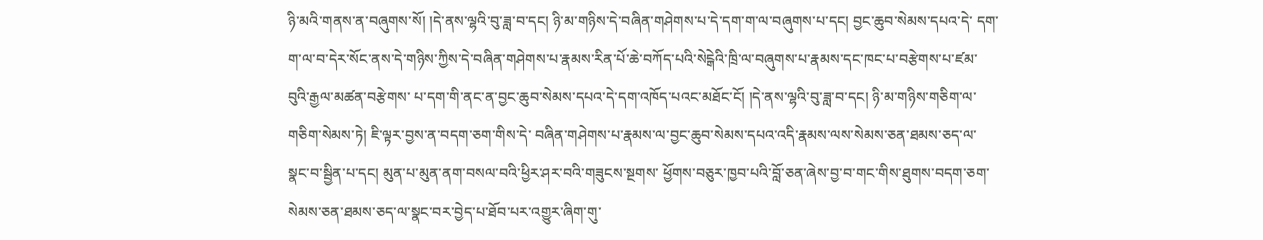ཉི་མའི་གནས་ན་བཞུགས་སོ། །དེ་ནས་ལྷའི་བུ་ཟླ་བ་དང། ཉི་མ་གཉིས་དེ་བཞིན་གཤེགས་པ་དེ་དག་ག་ལ་བཞུགས་པ་དང། བྱང་ཆུབ་སེམས་དཔའ་དེ་ དག་ག་ལ་བ་དེར་སོང་ནས་དེ་གཉིས་ཀྱིས་དེ་བཞིན་གཤེགས་པ་རྣམས་རིན་པོ་ཆེ་བཀོད་པའི་སེངྒེའི་ཁྲི་ལ་བཞུགས་པ་རྣམས་དང་ཁང་པ་བརྩེགས་པ་ཛམ་བུའི་རྒྱལ་མཚན་བརྩེགས་ པ་དག་གི་ནང་ན་བྱང་ཆུབ་སེམས་དཔའ་དེ་དག་འཁོད་པའང་མཐོང་ངོ། །དེ་ནས་ལྷའི་བུ་ཟླ་བ་དང། ཉི་མ་གཉིས་གཅིག་ལ་གཅིག་སེམས་ཏེ། ཇི་ལྟར་བྱས་ན་བདག་ཅག་གིས་དེ་ བཞིན་གཤེགས་པ་རྣམས་ལ་བྱང་ཆུབ་སེམས་དཔའ་འདི་རྣམས་ལས་སེམས་ཅན་ཐམས་ཅད་ལ་སྣང་བ་སྦྱིན་པ་དང། མུན་པ་མུན་ནག་བསལ་བའི་ཕྱིར་ཤར་བའི་གཟུངས་སྔགས་ ཕྱོགས་བཅུར་ཁྱབ་པའི་བློ་ཅན་ཞེས་བྱ་བ་གང་གིས་ཐུགས་བདག་ཅག་སེམས་ཅན་ཐམས་ཅད་ལ་སྣང་བར་བྱེད་པ་ཐོབ་པར་འགྱུར་ཞིག་གུ་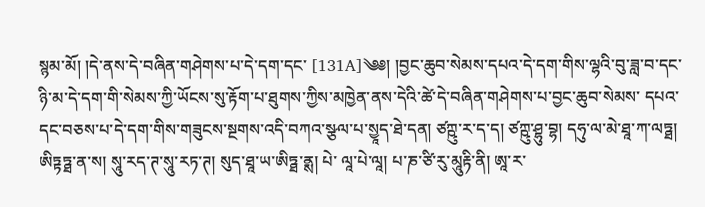སྙམ་མོ། །དེ་ནས་དེ་བཞིན་གཤེགས་པ་དེ་དག་དང་ [131A]༄༅། །བྱང་ཆུབ་སེམས་དཔའ་དེ་དག་གིས་ལྷའི་བུ་ཟླ་བ་དང་ཉི་མ་དེ་དག་གི་སེམས་ཀྱི་ཡོངས་སུ་རྟོག་པ་ཐུགས་ཀྱིས་མཁྱེན་ནས་དེའི་ཚེ་དེ་བཞིན་གཤེགས་པ་བྱང་ཆུབ་སེམས་ དཔའ་དང་བཅས་པ་དེ་དག་གིས་གཟུངས་སྔགས་འདི་བཀའ་སྩལ་པ་སྱཱད་ཐེ་དན། ཙཀྵུ་ར་ད་ད། ཙཀྵུ་ཤྷུ་བྷ། དཧུ་ལ་མེ་ཐཱ་ཀ་ལཏྠ། ཨིཏྟཏྠ་ན་ས། སཱུ་རད་ཊ་སཱུ་རཏ་ཊ། སུད་ཐཱ་ཡ་ཨིཏྠ་ནྶ། པེ་ ལཱ་པེ་ལཱ། པ་ཎ་ཙི་རུ་མཱུརྟི་ནི། ཨཱ་ར་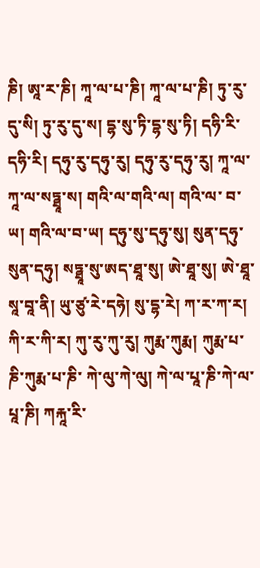ཎི། ཨཱ་ར་ཎི། ཀཱ་ལ་པ་ཎི། ཀཱ་ལ་པ་ཎི། ཏུ་རུ་དུ་སི། ཏུ་རུ་དུ་ས། དྷ་སུ་ཏི་དྷ་སུ་ཏི། དཧི་རི་དཧི་རི། དཧུ་རུ་དཧུ་རུ། དཧུ་རུ་དཧུ་རུ། ཀཱ་ལ་ཀཱ་ལ་སཏྠཱ་ས། གའི་ལ་གའི་ལ། གའི་ལ་ བ་ཡ། གའི་ལ་བ་ཡ། དཧུ་སུ་དཧུ་སུ། སུན་དཧུ་སུན་དཧུ། སཏྠཱ་སུ་ཨད་ཐཱ་སུ། ཨེ་ཐཱ་སུ། ཨེ་ཐཱ་སཱ་བཱ་ནི། ཡུ་ཙུ་རེ་དཧེ། སུ་དྷ་རེ། ཀ་ར་ཀ་ར། ཀི་ར་ཀི་ར། ཀུ་རུ་ཀུ་རུ། ཀུརྨ་ཀུརྨ། ཀུརྨ་པ་ཎི་ཀུརྨ་པ་ཎི་ ཀེ་ལུ་ཀེ་ལུ། ཀེ་ལ་པཱ་ཎི་ཀེ་ལ་པཱ་ཎི། ཀརྐཱ་རི་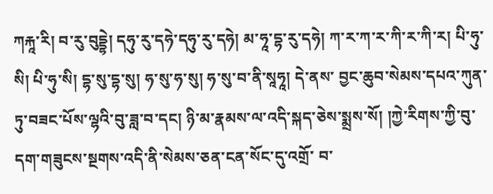ཀརྐཱ་རི། བ་རུ་བུདྡྷེ། དཧུ་རུ་དཧེ་དཧུ་རུ་དཧེ། མ་ཧཱ་དྷ་རུ་དཧེ། ཀ་ར་ཀ་ར་ཀི་ར་ཀི་ར། པི་ཧུ་སི། པི་ཧུ་སི། དྷ་སུ་དྷ་སུ། ཧ་སུ་ཧ་སུ། ཧ་སུ་བ་ནི་སཱཧཱ། དེ་ནས་ བྱང་ཆུབ་སེམས་དཔའ་ཀུན་ཏུ་བཟང་པོས་ལྷའི་བུ་ཟླ་བ་དང། ཉི་མ་རྣམས་ལ་འདི་སྐད་ཅེས་སྨྲས་སོ། །ཀྱེ་རིགས་ཀྱི་བུ་དག་གཟུངས་སྔགས་འདི་ནི་སེམས་ཅན་ངན་སོང་དུ་འགྲོ་ བ་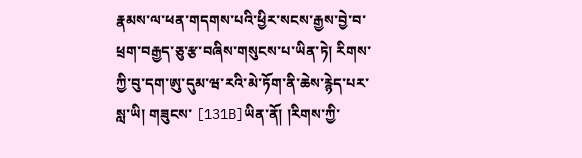རྣམས་ལ་ཕན་གདགས་པའི་ཕྱིར་སངས་རྒྱས་བྱེ་བ་ཕྲག་བརྒྱད་ཅུ་རྩ་བཞིས་གསུངས་པ་ཡིན་ཏེ། རིགས་ཀྱི་བུ་དག་ཨུ་དུམ་ཝ་རའི་མེ་ཏོག་ནི་ཆེས་རྙེད་པར་སླ་ཡི། གཟུངས་ [131B]ཡིན་ནོ། །རིགས་ཀྱི་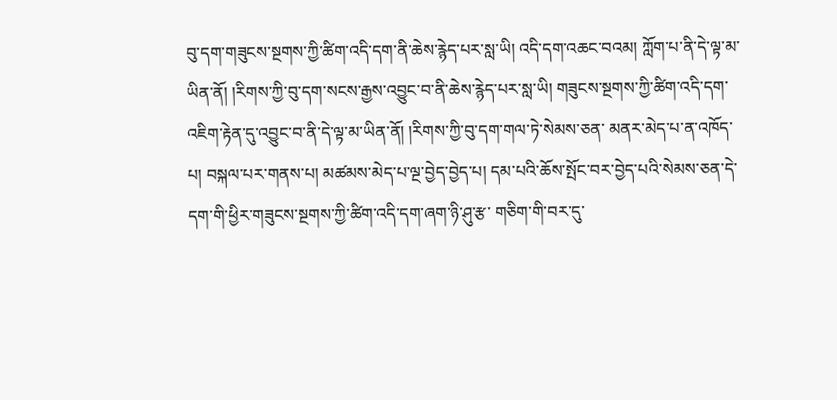བུ་དག་གཟུངས་སྔགས་ཀྱི་ཚིག་འདི་དག་ནི་ཆེས་རྙེད་པར་སླ་ཡི། འདི་དག་འཆང་བའམ། ཀློག་པ་ནི་དེ་ལྟ་མ་ ཡིན་ནོ། །རིགས་ཀྱི་བུ་དག་སངས་རྒྱས་འབྱུང་བ་ནི་ཆེས་རྙེད་པར་སླ་ཡི། གཟུངས་སྔགས་ཀྱི་ཚིག་འདི་དག་འཇིག་རྟེན་དུ་འབྱུང་བ་ནི་དེ་ལྟ་མ་ཡིན་ནོ། །རིགས་ཀྱི་བུ་དག་གལ་ཏེ་སེམས་ཅན་ མནར་མེད་པ་ན་འཁོད་པ། བསྐལ་པར་གནས་པ། མཚམས་མེད་པ་ལྔ་བྱེད་བྱེད་པ། དམ་པའི་ཆོས་སྤོང་བར་བྱེད་པའི་སེམས་ཅན་དེ་དག་གི་ཕྱིར་གཟུངས་སྔགས་ཀྱི་ཚིག་འདི་དག་ཞག་ཉི་ཤུ་རྩ་ གཅིག་གི་བར་དུ་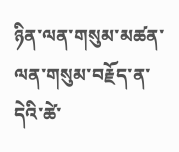ཉིན་ལན་གསུམ་མཚན་ལན་གསུམ་བརྗོད་ན་དེའི་ཚེ་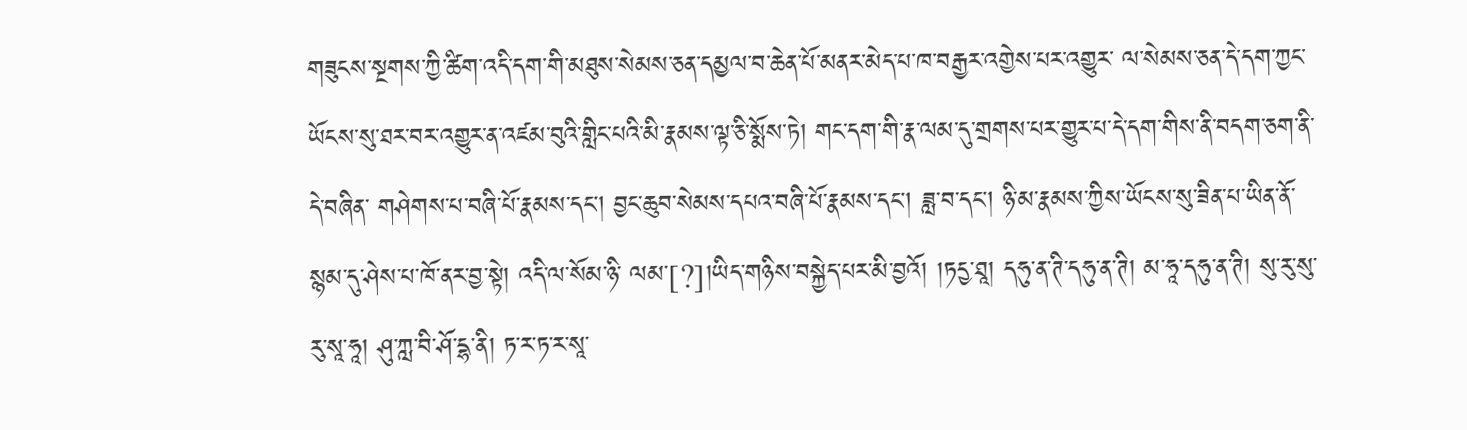གཟུངས་སྔགས་ཀྱི་ཚིག་འདི་དག་གི་མཐུས་སེམས་ཅན་དམྱལ་བ་ཆེན་པོ་མནར་མེད་པ་ཁ་བརྒྱར་འགྱེས་པར་འགྱུར་ ལ་སེམས་ཅན་དེ་དག་ཀྱང་ཡོངས་སུ་ཐར་བར་འགྱུར་ན་འཛམ་བུའི་གླིང་པའི་མི་རྣམས་ལྟ་ཅི་སྨོས་ཏེ། གང་དག་གི་རྣ་ལམ་དུ་གྲགས་པར་གྱུར་པ་དེ་དག་གིས་ནི་བདག་ཅག་ནི་དེ་བཞིན་ གཤེགས་པ་བཞི་པོ་རྣམས་དང། བྱང་ཆུབ་སེམས་དཔའ་བཞི་པོ་རྣམས་དང། ཟླ་བ་དང། ཉི་མ་རྣམས་ཀྱིས་ཡོངས་སུ་ཟིན་པ་ཡིན་ནོ་སྙམ་དུ་ཤེས་པ་ཁོ་ནར་བྱ་སྟེ། འདི་ལ་སོམ་ཉི་ ལམ་[?]།ཡིད་གཉིས་བསྐྱེད་པར་མི་བྱའོ། །ཏདྱ་ཐཱ། དཧུ་ན་ཊི་དཧུ་ན་ཊི། མ་ཧཱ་དཧུ་ན་ཊི། སུ་རུ་སུ་རུ་སཱ་ཧཱ། ཤུ་ཀླ་བི་ཤོ་དྷ་ནི། ཏ་ར་ཏ་ར་སཱ་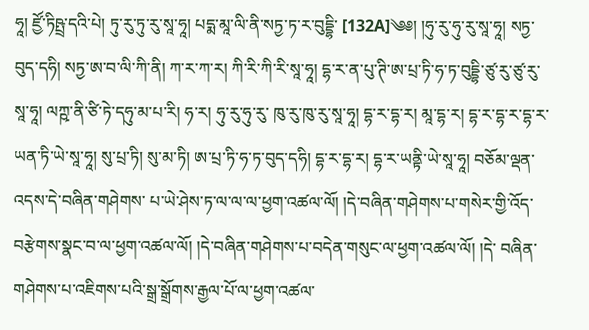ཧཱ། ཛྱོ་ཏིཥྤྲ་དའི་པེ། ཏུ་རུ་ཏུ་རུ་སཱ་ཧཱ། པདྨ་མཱ་ལི་ནི་སཏྱ་ཏ་ར་བུདྡྷི་ [132A]༄༅། །ཧུ་རུ་ཧུ་རུ་སཱ་ཧཱ། སཏྱ་བུད་དཧི། སཏྱ་ཨ་བ་ལི་ཀི་ནི། ཀ་ར་ཀ་ར། ཀི་རི་ཀི་རི་སཱ་ཧཱ། དྷ་ར་ན་པུ་ཊི་ཨ་པྲ་ཏི་ཧ་ཏ་བུདྡྷི་ཙུ་རུ་ཙུ་རུ་སཱ་ཧཱ། ལཀྵ་ནི་ཙི་ཏེ་དཧུ་མ་པ་རི། ཧ་ར། ཧུ་རུ་ཧུ་རུ་ ཁུ་རུ་ཁུ་རུ་སཱ་ཧཱ། དྷ་ར་དྷ་ར། མཱ་དྷ་ར། དྷ་ར་དྷ་ར་དྷ་ར་ཡན་ཏི་ཡེ་སཱ་ཧཱ། སུ་པྲ་ཏི། སུ་མ་ཏི། ཨ་པྲ་ཏི་ཧ་ཏ་བུད་དཧི། དྷ་ར་དྷ་ར། དྷ་ར་ཡནྟི་ཡེ་སཱ་ཧཱ། བཅོམ་ལྡན་འདས་དེ་བཞིན་གཤེགས་ པ་ཡེ་ཤེས་ཏ་ལ་ལ་ལ་ཕྱག་འཚལ་ལོ། །དེ་བཞིན་གཤེགས་པ་གསེར་གྱི་འོད་བརྩེགས་སྣང་བ་ལ་ཕྱག་འཚལ་ལོ། །དེ་བཞིན་གཤེགས་པ་བདེན་གསུང་ལ་ཕྱག་འཚལ་ལོ། །དེ་ བཞིན་གཤེགས་པ་འཇིགས་པའི་སྒྲ་སྒྲོགས་རྒྱལ་པོ་ལ་ཕྱག་འཚལ་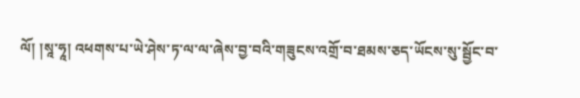ལོ། །སཱ་ཧཱ། འཕགས་པ་ཡེ་ཤེས་ཏ་ལ་ལ་ཞེས་བྱ་བའི་གཟུངས་འགྲོ་བ་ཐམས་ཅད་ཡོངས་སུ་སྦྱོང་བ་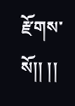རྫོགས་སོ།། །།